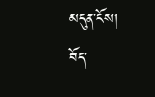མདུན་ངོས།
བོད་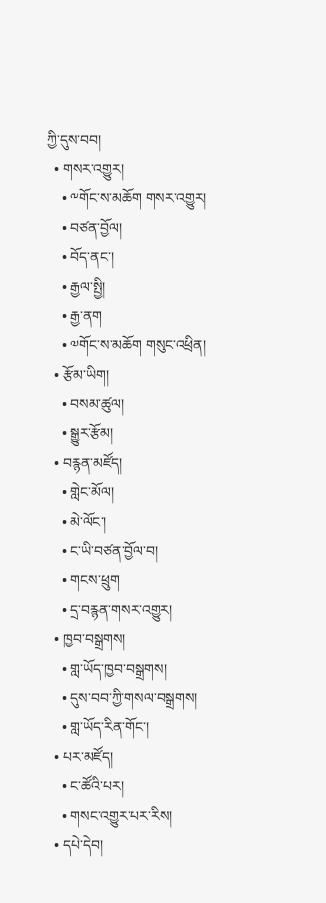ཀྱི་དུས་བབ།
  • གསར་འགྱུར།
    • ༸གོང་ས་མཆོག གསར་འགྱུར།
    • བཙན་བྱོལ།
    • བོད་ནང་།
    • རྒྱལ་སྤྱི།
    • རྒྱ་ནག
    • ༧གོང་ས་མཆོག གསུང་འཕྲིན།
  • རྩོམ་ཡིག།
    • བསམ་ཚུལ།
    • སྒྱུར་རྩོམ།
  • བརྙན་མཛོད།
    • གླེང་མོལ།
    • མེ་ལོང་།
    • ང་ཡི་བཙན་བྱོལ་བ།
    • གངས་ཕྲུག
    • དྲ་བརྙན་གསར་འགྱུར།
  • ཁྱབ་བསྒྲགས།
    • གླ་ཡོད་ཁྱབ་བསྒྲགས།
    • དུས་བབ་ཀྱི་གསལ་བསྒྲགས།
    • གླ་ཡོད་རིན་གོང་།
  • པར་མཛོད།
    • ང་ཚོའི་པར།
    • གསང་འགྱུར་པར་རིས།
  • དཔེ་དེབ།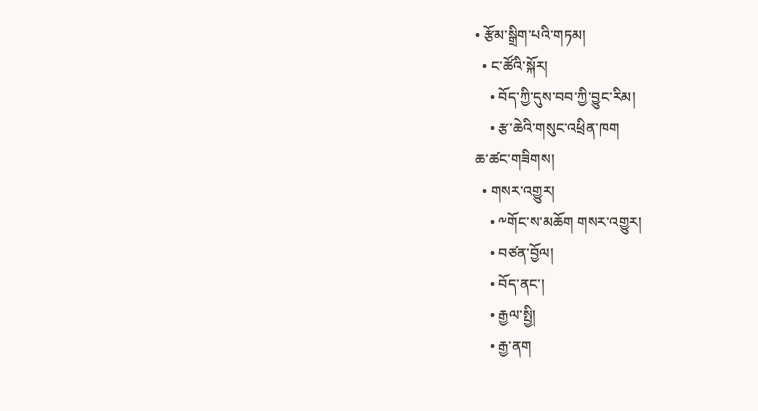• རྩོམ་སྒྲིག་པའི་གཏམ།
  • ང་ཚོའི་སྐོར།
    • བོད་ཀྱི་དུས་བབ་ཀྱི་བྱུང་རིམ།
    • རྩ་ཆེའི་གསུང་འཕྲིན་ཁག
ཆ་ཚང་གཟིགས།
  • གསར་འགྱུར།
    • ༸གོང་ས་མཆོག གསར་འགྱུར།
    • བཙན་བྱོལ།
    • བོད་ནང་།
    • རྒྱལ་སྤྱི།
    • རྒྱ་ནག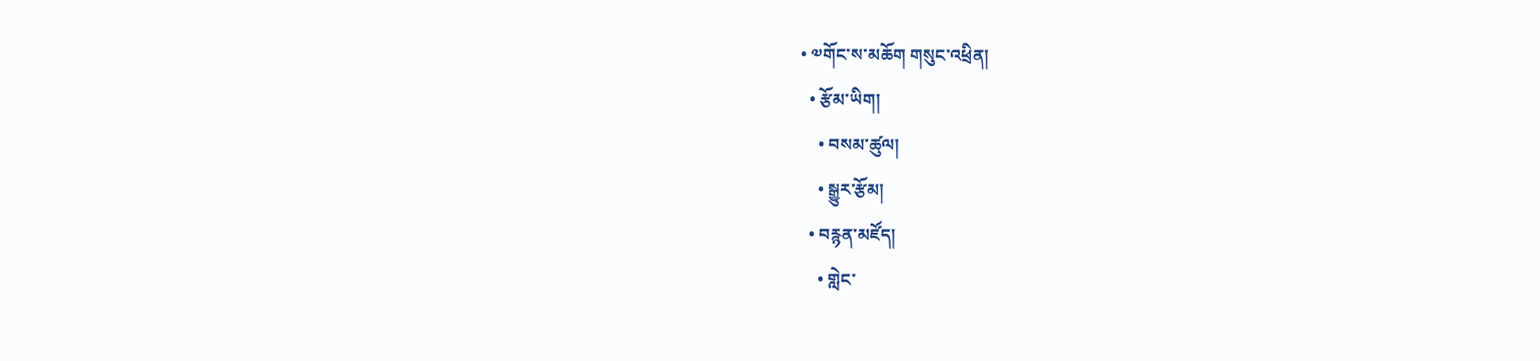• ༧གོང་ས་མཆོག གསུང་འཕྲིན།
  • རྩོམ་ཡིག།
    • བསམ་ཚུལ།
    • སྒྱུར་རྩོམ།
  • བརྙན་མཛོད།
    • གླེང་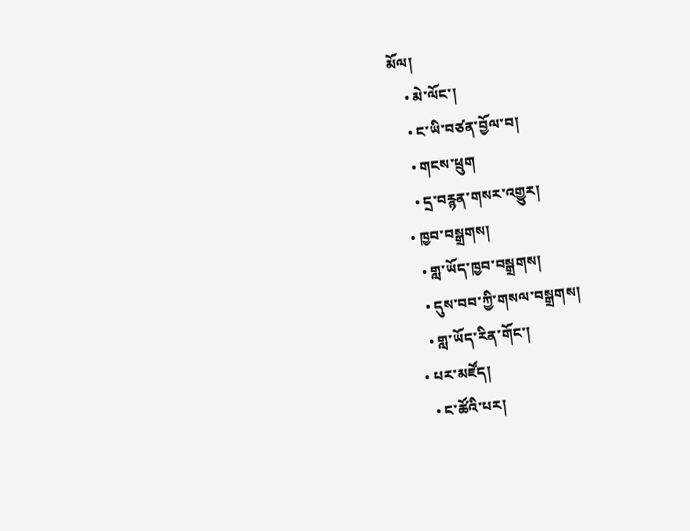མོལ།
    • མེ་ལོང་།
    • ང་ཡི་བཙན་བྱོལ་བ།
    • གངས་ཕྲུག
    • དྲ་བརྙན་གསར་འགྱུར།
  • ཁྱབ་བསྒྲགས།
    • གླ་ཡོད་ཁྱབ་བསྒྲགས།
    • དུས་བབ་ཀྱི་གསལ་བསྒྲགས།
    • གླ་ཡོད་རིན་གོང་།
  • པར་མཛོད།
    • ང་ཚོའི་པར།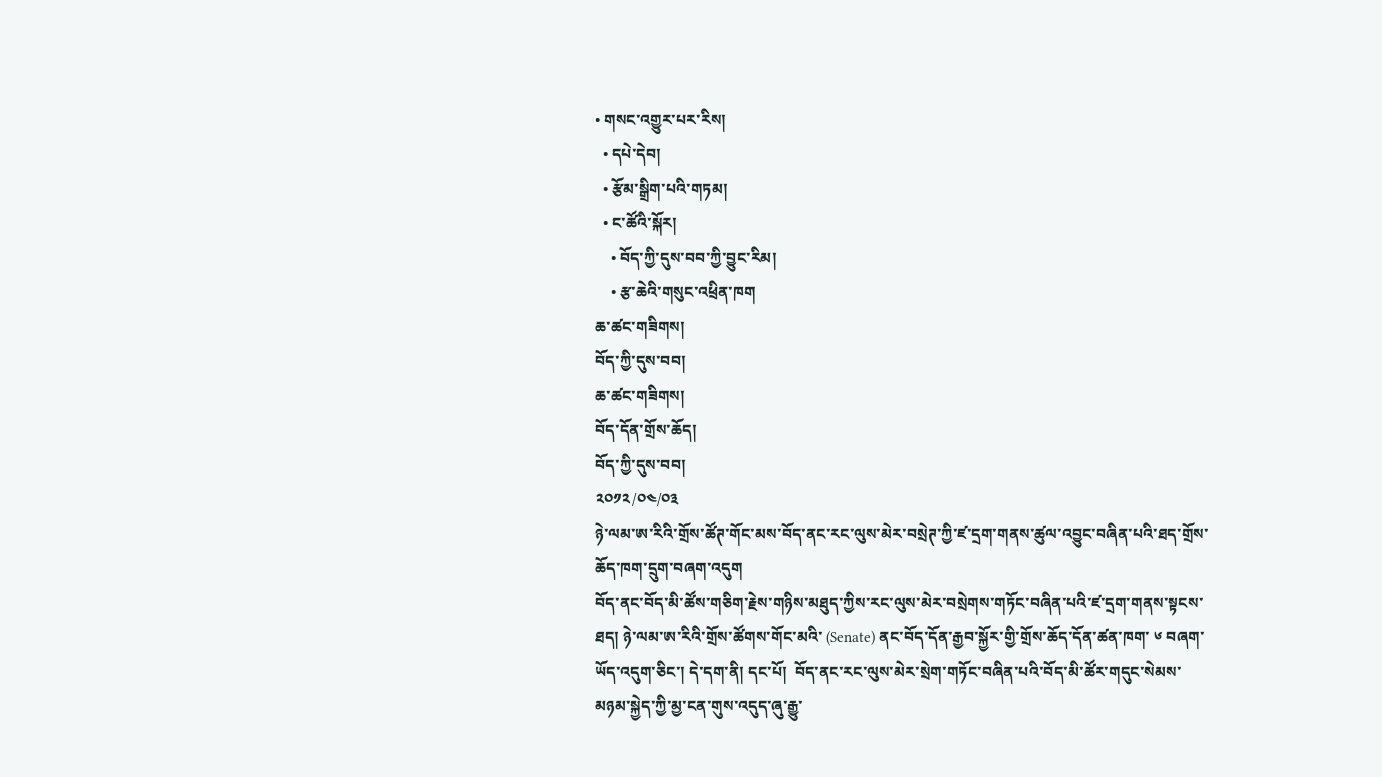• གསང་འགྱུར་པར་རིས།
  • དཔེ་དེབ།
  • རྩོམ་སྒྲིག་པའི་གཏམ།
  • ང་ཚོའི་སྐོར།
    • བོད་ཀྱི་དུས་བབ་ཀྱི་བྱུང་རིམ།
    • རྩ་ཆེའི་གསུང་འཕྲིན་ཁག
ཆ་ཚང་གཟིགས།
བོད་ཀྱི་དུས་བབ།
ཆ་ཚང་གཟིགས།
བོད་དོན་གྲོས་ཆོད།
བོད་ཀྱི་དུས་བབ།
༢༠༡༢/༠༤/༠༣
ཉེ་ལམ་ཨ་རིའི་གྲོས་ཚོཊ་གོང་མས་བོད་ནང་རང་ལུས་མེར་བསྲེཊ་ཀྱི་ཛ་དྲག་གནས་ཚུལ་འབྱུང་བཞིན་པའི་ཐད་གྲོས་ཆོད་ཁག་དྲུག་བཞག་འདུག
བོད་ནང་བོད་མི་ཚོས་གཅིག་རྗེས་གཉིས་མཐུད་ཀྱིས་རང་ལུས་མེར་བསྲེགས་གཏོང་བཞིན་པའི་ཛ་དྲག་གནས་སྟངས་ཐད། ཉེ་ལམ་ཨ་རིའི་གྲོས་ཚོགས་གོང་མའི་ (Senate) ནང་བོད་དོན་རྒྱབ་སྐྱོར་གྱི་གྲོས་ཆོད་དོན་ཚན་ཁག་ ༦ བཞག་ཡོད་འདུག་ཅིང་། དེ་དག་ནི། དང་པོ།  བོད་ནང་རང་ལུས་མེར་སྲེག་གཏོང་བཞིན་པའི་བོད་མི་ཚོར་གདུང་སེམས་མཉམ་སྐྱེད་ཀྱི་མྱ་ངན་གུས་འདུད་ཞུ་རྒྱུ་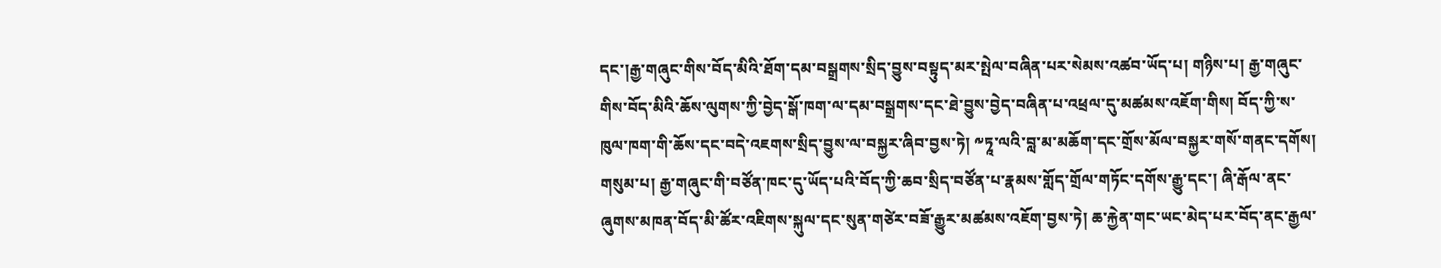དང་།རྒྱ་གཞུང་གིས་བོད་མིའི་ཐོག་དམ་བསྒྲགས་སྲིད་བྱུས་བསྟུད་མར་སྤེལ་བཞིན་པར་སེམས་འཚབ་ཡོད་པ། གཉིས་པ། རྒྱ་གཞུང་གིས་བོད་མིའི་ཆོས་ལུགས་ཀྱི་བྱེད་སྒོ་ཁག་ལ་དམ་བསྒྲགས་དང་ཐེ་བྱུས་བྱེད་བཞིན་པ་འཕྲལ་དུ་མཚམས་འཇོག་གིས། བོད་ཀྱི་ས་ཁུལ་ཁག་གི་ཆོས་དང་བདེ་འཇགས་སྲིད་བྱུས་ལ་བསྐྱར་ཞིབ་བྱས་ཏེ། ༸ཏཱ་ལའི་བླ་མ་མཆོག་དང་གྲོས་མོལ་བསྐྱར་གསོ་གནང་དགོས། གསུམ་པ། རྒྱ་གཞུང་གི་བཙོན་ཁང་དུ་ཡོད་པའི་བོད་ཀྱི་ཆབ་སྲིད་བཙོན་པ་རྣམས་གློད་གྲོལ་གཏོང་དགོས་རྒྱུ་དང་། ཞི་རྒོལ་ནང་ཞུགས་མཁན་བོད་མི་ཚོར་འཇིགས་སྐུལ་དང་སུན་གཙེར་བཟོ་རྒྱུར་མཚམས་འཇོག་བྱས་ཏེ། ཆ་རྐྱེན་གང་ཡང་མེད་པར་བོད་ནང་རྒྱལ་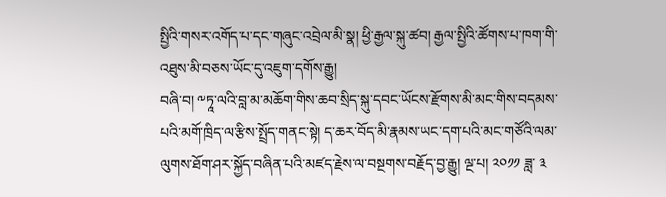སྤྱིའི་གསར་འགོད་པ་དང་གཞུང་འབྲེལ་མི་སྣ། ཕྱི་རྒྱལ་སྐུ་ཚབ། རྒྱལ་སྤྱིའི་ཚོགས་པ་ཁག་གི་འཐུས་མི་བཅས་ཡོང་དུ་འཇུག་དགོས་རྒྱུ།
བཞི་བ། ༸ཏཱ་ལའི་བླ་མ་མཆོག་གིས་ཆབ་སྲིད་སྐུ་དབང་ཡོངས་རྫོགས་མི་མང་གིས་བདམས་པའི་མགོ་ཁྲིད་ལ་རྩིས་སྤྲོད་གནང་སྟེ། ད་ཆར་བོད་མི་རྣམས་ཡང་དག་པའི་མང་གཙོའི་ལམ་ལུགས་ཐོག་ཤར་སྐྱོད་བཞིན་པའི་མཛད་རྗེས་ལ་བསྔགས་བརྗོད་བྱ་རྒྱུ། ལྔ་པ། ༢༠༡༡ ཟླ་ ༣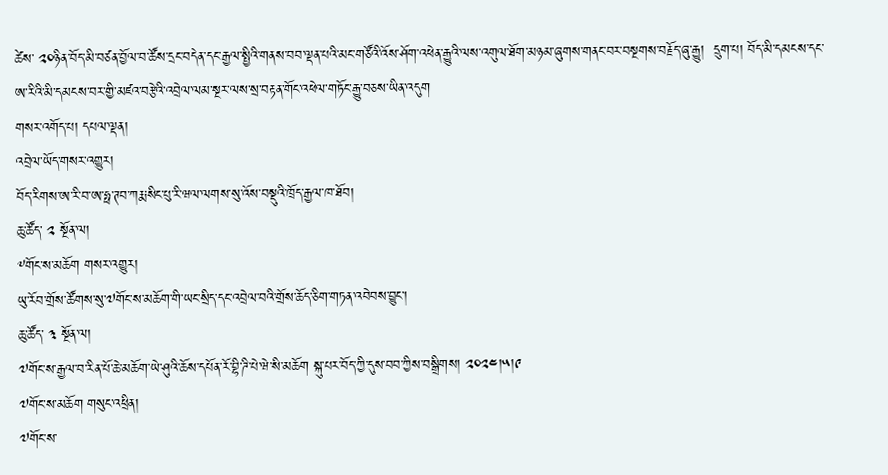ཚེས་ ༢༠ཉིན་བོད་མི་བཙན་བྱོལ་བ་ཚོས་དྲང་བདེན་དང་རྒྱལ་སྤྱིའི་གནས་བབ་ལྡན་པའི་མང་གཙོའི་འོས་ཤོག་འཕེན་རྒྱུའི་ལས་འགུལ་ཐོག་མཉམ་ཞུགས་གནང་བར་བསྔགས་བརྗོད་ཞུ་རྒྱུ།  དྲུག་པ། བོད་མི་དམངས་དང་ཨ་རིའི་མི་དམངས་བར་གྱི་མཛའ་བརྩེའི་འབྲེལ་ལམ་སྔར་ལས་སྲ་བརྟན་གོང་འཕེལ་གཏོང་རྒྱུ་བཅས་ཡིན་འདུག
གསར་འགོད་པ། དཔལ་ལྡན།
འབྲེལ་ཡོད་གསར་འགྱུར།
བོད་རིགས་ཨ་རི་བ་ཨ་ཧྥ་ཊབ་ཀརྨ་སིང་པུ་རི་ཝལ་ལགས་སུ་འོས་བསྡུའི་ཁྲོད་རྒྱལ་ཁ་ཐོབ།
ཆུ་ཚོད་ ༢ སྔོན་ལ།
༸གོང་ས་མཆོག གསར་འགྱུར།
ཡུ་རོབ་གྲོས་ཚོགས་སུ་༧གོང་ས་མཆོག་གི་ཡང་སྲིད་དང་འབྲེལ་བའི་གྲོས་ཆོད་ཅིག་གཏན་འབེབས་བྱུང་།
ཆུ་ཚོད་ ༣ སྔོན་ལ།
༧གོང་ས་རྒྱལ་བ་རིན་པོ་ཆེ་མཆོག་ཡེ་ཤུའི་ཆོས་དཔོན་རོ་བྷི་ཌི་པེ་ཝེ་སི་མཆོག སྐུ་པར་བོད་ཀྱི་དུས་བབ་ཀྱིས་བསྒྲིགས། ༢༠༢༤།༥།༩
༧གོང་ས་མཆོག གསུང་འཕྲིན།
༧གོང་ས་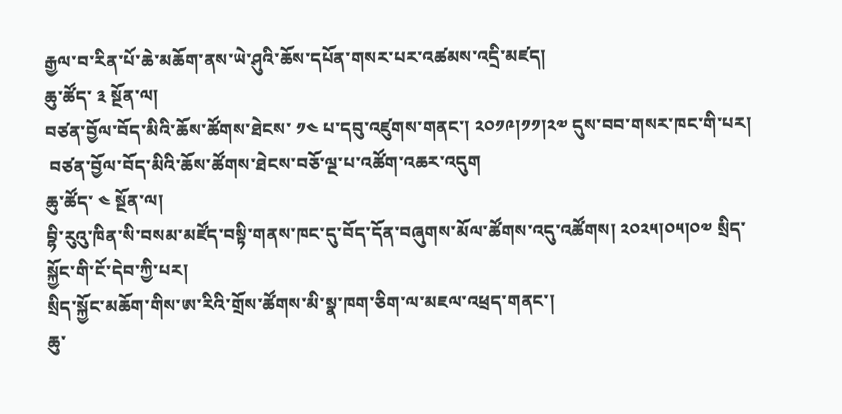རྒྱལ་བ་རིན་པོ་ཆེ་མཆོག་ནས་ཡེ་ཤུའི་ཆོས་དཔོན་གསར་པར་འཚམས་འདྲི་མཛད།
ཆུ་ཚོད་ ༣ སྔོན་ལ།
བཙན་བྱོལ་བོད་མིའི་ཆོས་ཚོགས་ཐེངས་ ༡༤ པ་དབུ་འཛུགས་གནང་། ༢༠༡༩།༡༡།༢༧ དུས་བབ་གསར་ཁང་གི་པར།
 བཙན་བྱོལ་བོད་མིའི་ཆོས་ཚོགས་ཐེངས་བཅོ་ལྔ་པ་འཚོག་འཆར་འདུག
ཆུ་ཚོད་ ༤ སྔོན་ལ།
བྷི་རུའུ་ཁིན་སི་བསམ་མཛོད་བསྟི་གནས་ཁང་དུ་བོད་དོན་བཞུགས་མོལ་ཚོགས་འདུ་འཚོགས། ༢༠༢༥།༠༥།༠༧ སྲིད་སྐྱོང་གི་ངོ་དེབ་ཀྱི་པར།
སྲིད་སྐྱོང་མཆོག་གིས་ཨ་རིའི་གྲོས་ཚོགས་མི་སྣ་ཁག་ཅིག་ལ་མཇལ་འཕྲད་གནང་།
ཆུ་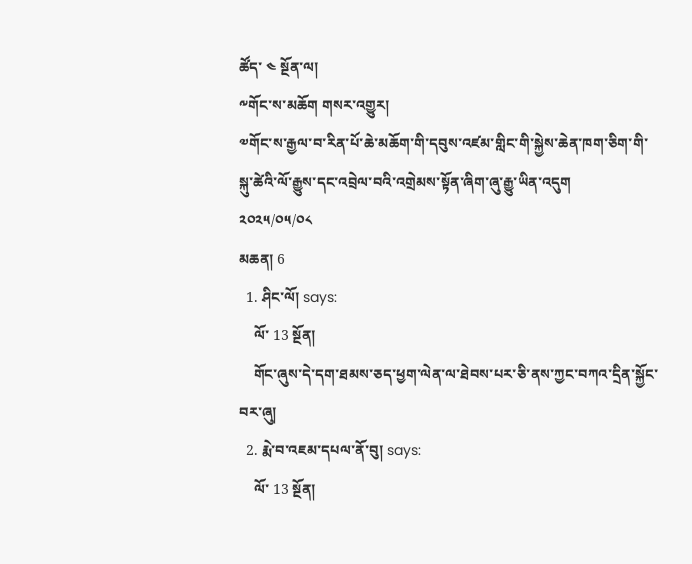ཚོད་ ༤ སྔོན་ལ།
༸གོང་ས་མཆོག གསར་འགྱུར།
༧གོང་ས་རྒྱལ་བ་རིན་པོ་ཆེ་མཆོག་གི་དབུས་འཛམ་གླིང་གི་སྐྱེས་ཆེན་ཁག་ཅིག་གི་སྐུ་ཚེའི་ལོ་རྒྱུས་དང་འབྲེལ་བའི་འགྲེམས་སྟོན་ཞིག་ཞུ་རྒྱུ་ཡིན་འདུག
༢༠༢༥/༠༥/༠༨
མཆན། 6
  1. ཤིང་ལོ། says:
    ལོ་ 13 སྔོན།
    གོང་ཞུས་དེ་དག་ཐམས་ཅད་ཕྱག་ལེན་ལ་ཐེབས་པར་ཅི་ནས་ཀྱང་བཀའ་དྲིན་སྐྱོང་བར་ཞུ།
  2. རྨེ་བ་འཇམ་དཔལ་ནོ་བུ། says:
    ལོ་ 13 སྔོན།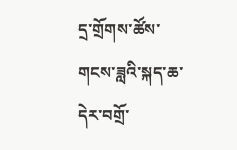དྲ་གྲོགས་ཚོས་གངས་ཟླའི་སྐད་ཆ་དེར་བགྲོ་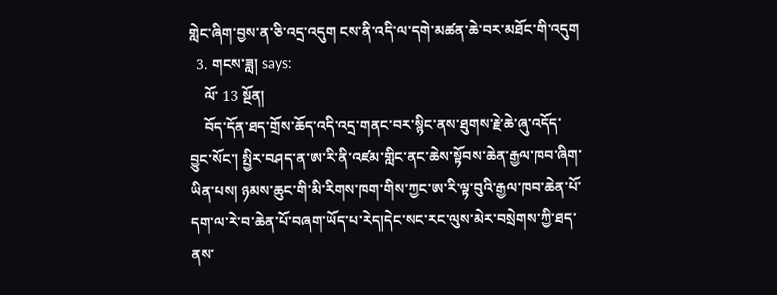གླེང་ཞིག་བྱས་ན་ཅི་འདྲ་འདུག ངས་ནི་འདི་ལ་དགེ་མཚན་ཆེ་བར་མཐོང་གི་འདུག
  3. གངས་ཟླ། says:
    ལོ་ 13 སྔོན།
    བོད་དོན་ཐད་གྲོས་ཆོད་འདི་འདྲ་གནང་བར་སྙིང་ནས་ཐུགས་རྗེ་ཆེ་ཞུ་འདོད་བྱུང་སོང་། སྤྱིར་བཤད་ན་ཨ་རི་ནི་འཛམ་གླིང་ནང་ཆེས་སྟོབས་ཆེན་རྒྱལ་ཁབ་ཞིག་ཡིན་པས། ཉམས་ཆུང་གི་མི་རིགས་ཁག་གིས་ཀྱང་ཨ་རི་ལྟ་བུའི་རྒྱལ་ཁབ་ཆེན་པོ་དག་ལ་རེ་བ་ཆེན་པོ་བཞག་ཡོད་པ་རེད།དེང་སང་རང་ལུས་མེར་བསྲེགས་ཀྱི་ཐད་ནས་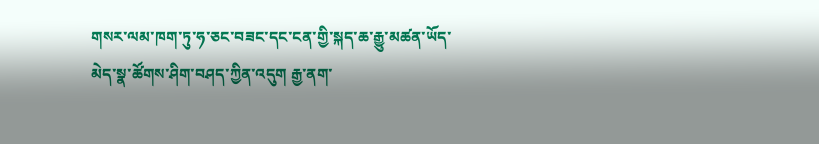གསར་ལམ་ཁག་ཏུ་ཧ་ཅང་བཟང་དང་ངན་གྱི་སྐད་ཆ་རྒྱུ་མཚན་ཡོད་མེད་སྣ་ཚོགས་ཤིག་བཤད་ཀྱིན་འདུག རྒྱ་ནག་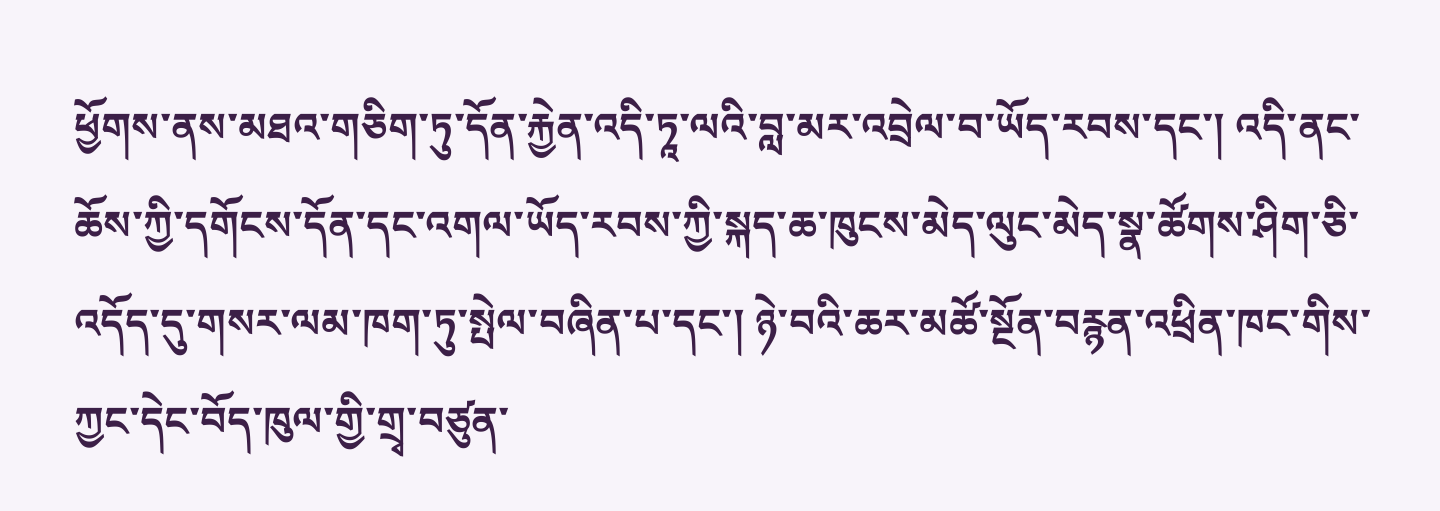ཕྱོགས་ནས་མཐའ་གཅིག་ཏུ་དོན་རྐྱེན་འདི་ཏཱ་ལའི་བླ་མར་འབྲེལ་བ་ཡོད་རབས་དང་། འདི་ནང་ཆོས་ཀྱི་དགོངས་དོན་དང་འགལ་ཡོད་རབས་ཀྱི་སྐད་ཆ་ཁུངས་མེད་ལུང་མེད་སྣ་ཚོགས་ཤིག་ཅི་འདོད་དུ་གསར་ལམ་ཁག་ཏུ་སྤེལ་བཞིན་པ་དང་། ཉེ་བའི་ཆར་མཚོ་སྔོན་བརྙན་འཕྲིན་ཁང་གིས་ཀྱང་དེང་བོད་ཁུལ་གྱི་གྲྭ་བཙུན་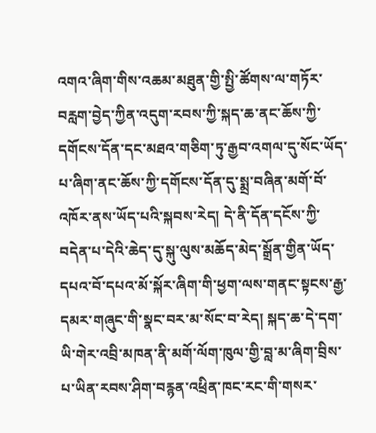འགའ་ཞིག་གིས་འཆམ་མཐུན་གྱི་སྤྱི་ཚོགས་ལ་གཏོར་བརླག་བྱེད་ཀྱིན་འདུག་རབས་ཀྱི་སྐད་ཆ་ནང་ཆོས་ཀྱི་དགོངས་དོན་དང་མཐའ་གཅིག་ཏུ་རྒྱབ་འགལ་དུ་སོང་ཡོད་པ་ཞིག་ནང་ཆོས་ཀྱི་དགོངས་དོན་དུ་སྨྲ་བཞིན་མགོ་བོ་འཁོར་ནས་ཡོད་པའི་སྐབས་རེད། དེ་ནི་དོན་དངོས་ཀྱི་བདེན་པ་དེའི་ཆེད་དུ་སྐུ་ལུས་མཆོད་མེད་སྒྲོན་གྱིན་ཡོད་དཔའ་བོ་དཔའ་མོ་སྐོར་ཞིག་གི་ཕྱག་ལས་གནང་སྟངས་རྒྱ་དམར་གཞུང་གི་སྣང་བར་མ་སོང་བ་རེད། སྐད་ཆ་དེ་དག་ཡི་གེར་འབྲི་མཁན་ནི་མགོ་ལོག་ཁུལ་གྱི་བླ་མ་ཞིག་བྲིས་པ་ཡིན་རབས་ཤིག་བརྙན་འཕྲིན་ཁང་རང་གི་གསར་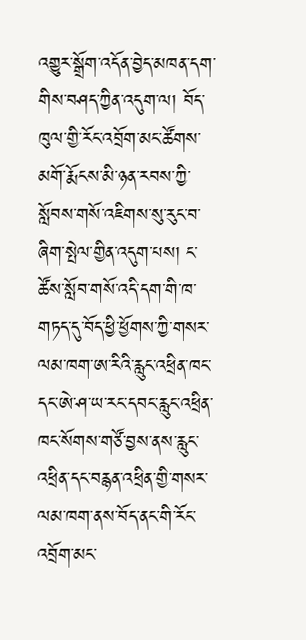འགྱུར་སྒྲོག་འདོན་བྱེད་མཁན་དག་གིས་བཤད་ཀྱིན་འདུག་ལ། བོད་ཁུལ་གྱི་རོང་འབྲོག་མང་ཚོགས་མགོ་རྨོངས་མི་ཉན་རབས་ཀྱི་སློབས་གསོ་འཇིགས་སུ་རུང་བ་ཞིག་སྤེལ་གྱིན་འདུག་པས། ང་ཚོས་སློབ་གསོ་འདི་དག་གི་ཁ་གཏད་དུ་བོད་ཕྱི་ཕྱོགས་ཀྱི་གསར་ལམ་ཁག་ཨ་རིའི་རླུང་འཕྲིན་ཁང་དང་ཨེ་ཤ་ཡ་རང་དབང་རླུང་འཕྲིན་ཁང་སོགས་གཙོ་བྱས་ནས་རླུང་འཕྲིན་དང་བརྙན་འཕྲིན་གྱི་གསར་ལམ་ཁག་ནས་བོད་ནང་གི་རོང་འབྲོག་མང་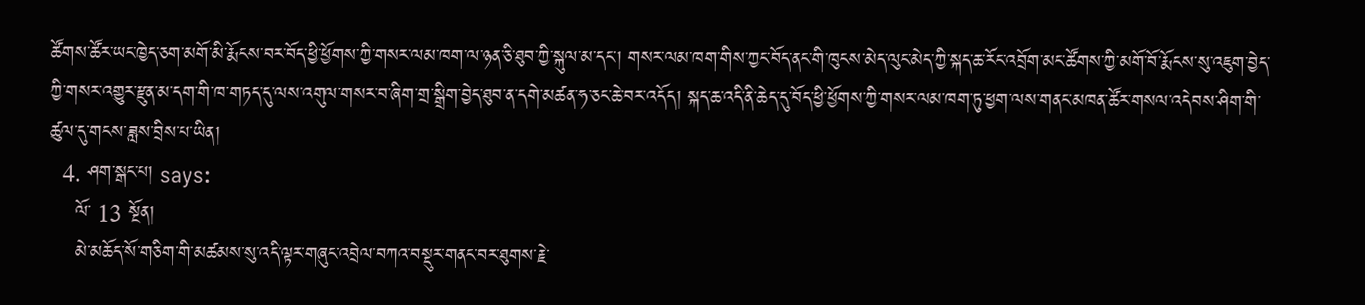ཚོགས་ཚོར་ཡང་ཁྱེད་ཅག་མགོ་མི་རྨོངས་བར་བོད་ཕྱི་ཕྱོགས་ཀྱི་གསར་ལམ་ཁག་ལ་ཉན་ཅི་ཐུབ་ཀྱི་སྐུལ་མ་དང་། གསར་ལམ་ཁག་གིས་ཀྱང་བོད་ནང་གི་ཁུངས་མེད་ལུང་མེད་ཀྱི་སྐད་ཆ་རོང་འབྲོག་མང་ཚོགས་ཀྱི་མགོ་བོ་རྨོངས་སུ་འཇུག་བྱེད་ཀྱི་གསར་འགྱུར་རྫུན་མ་དག་གི་ཁ་གཏད་དུ་ལས་འགུལ་གསར་བ་ཞིག་གྲ་སྒྲིག་བྱེད་ཐུབ་ན་དགེ་མཚན་ཧ་ཅང་ཆེ་བར་འདོད། སྐད་ཆ་འདི་ནི་ཆེད་དུ་བོད་ཕྱི་ཕྱོགས་ཀྱི་གསར་ལམ་ཁག་ཏུ་ཕྱག་ལས་གནང་མཁན་ཚོར་གསལ་འདེབས་ཤིག་གི་ཚུལ་དུ་གངས་ཟླས་བྲིས་པ་ཡིན།
  4. ཤག་སྒང་པ། says:
    ལོ་ 13 སྔོན།
    མེ་མཆོད་སོ་གཅིག་གི་མཚམས་སུ་འདི་ལྟར་གཞུང་འབྲེལ་བཀའ་བསྡུར་གནང་བར་ཐུགས་རྗེ་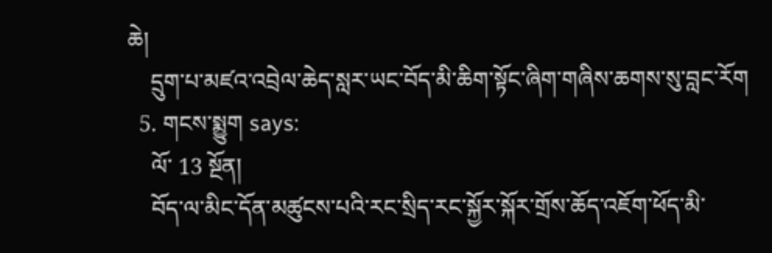ཆེ།
    དྲུག་པ་མཛའ་འབྲེལ་ཆེད་སླར་ཡང་བོད་མི་ཆིག་སྟོང་ཞིག་གཞིས་ཆགས་སུ་བླང་རོག
  5. གངས་སྨྱུག says:
    ལོ་ 13 སྔོན།
    བོད་ལ་མིང་དོན་མཚུངས་པའི་རང་སྲིད་རང་སྐྱོར་སྐོར་གྲོས་ཆོད་འཇོག་ཕོད་མི་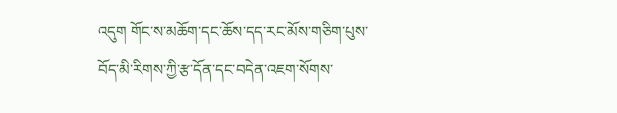འདུག གོང་ས་མཆོག་དང་ཆོས་དད་རང་མོས་གཅིག་པུས་བོད་མི་རིགས་ཀྱི་རྩ་དོན་དང་བདེན་འཇག་སོགས་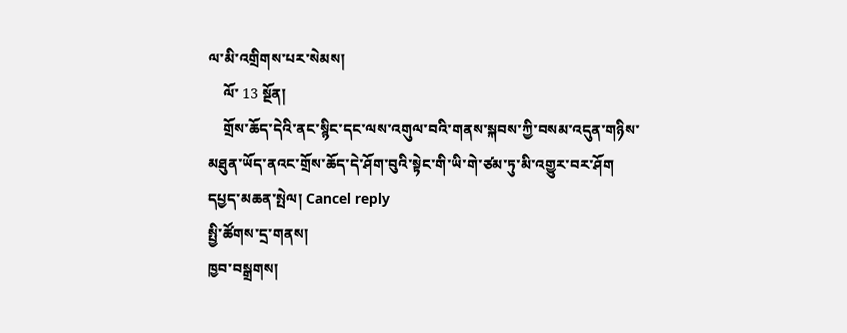ལ་མི་འགྲིགས་པར་སེམས།
    ལོ་ 13 སྔོན།
    གྲོས་ཆོད་དེའི་ནང་སྙིང་དང་ལས་འགུལ་བའི་གནས་སྐབས་ཀྱི་བསམ་འདུན་གཉིས་མཐུན་ཡོད་ནའང་གྲོས་ཆོད་དེ་ཤོག་བུའི་སྟེང་གི་ཡི་གེ་ཙམ་ཏུ་མི་འགྱུར་བར་ཤོག
དཔྱད་མཆན་སྤེལ། Cancel reply
སྤྱི་ཚོགས་དྲ་གནས།
ཁྱབ་བསྒྲགས།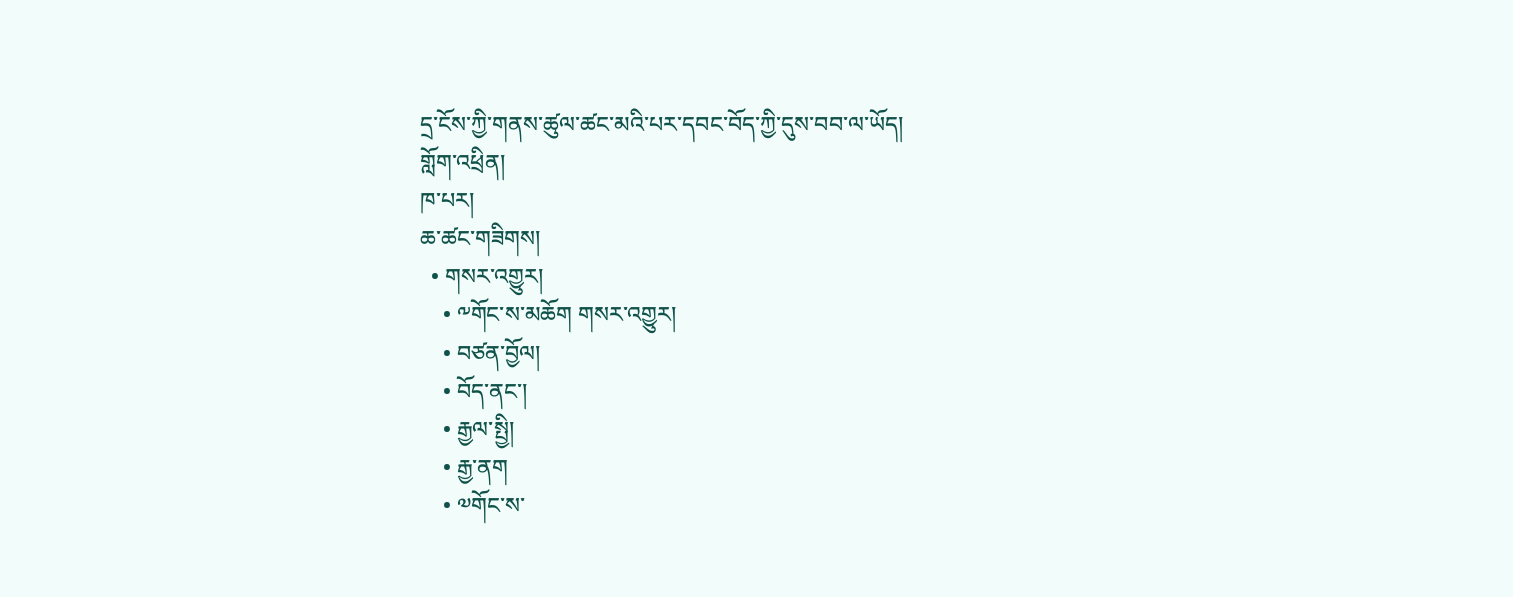དྲ་ངོས་ཀྱི་གནས་ཚུལ་ཚང་མའི་པར་དབང་བོད་ཀྱི་དུས་བབ་ལ་ཡོད།
གློག་འཕྲིན།
ཁ་པར།
ཆ་ཚང་གཟིགས།
  • གསར་འགྱུར།
    • ༸གོང་ས་མཆོག གསར་འགྱུར།
    • བཙན་བྱོལ།
    • བོད་ནང་།
    • རྒྱལ་སྤྱི།
    • རྒྱ་ནག
    • ༧གོང་ས་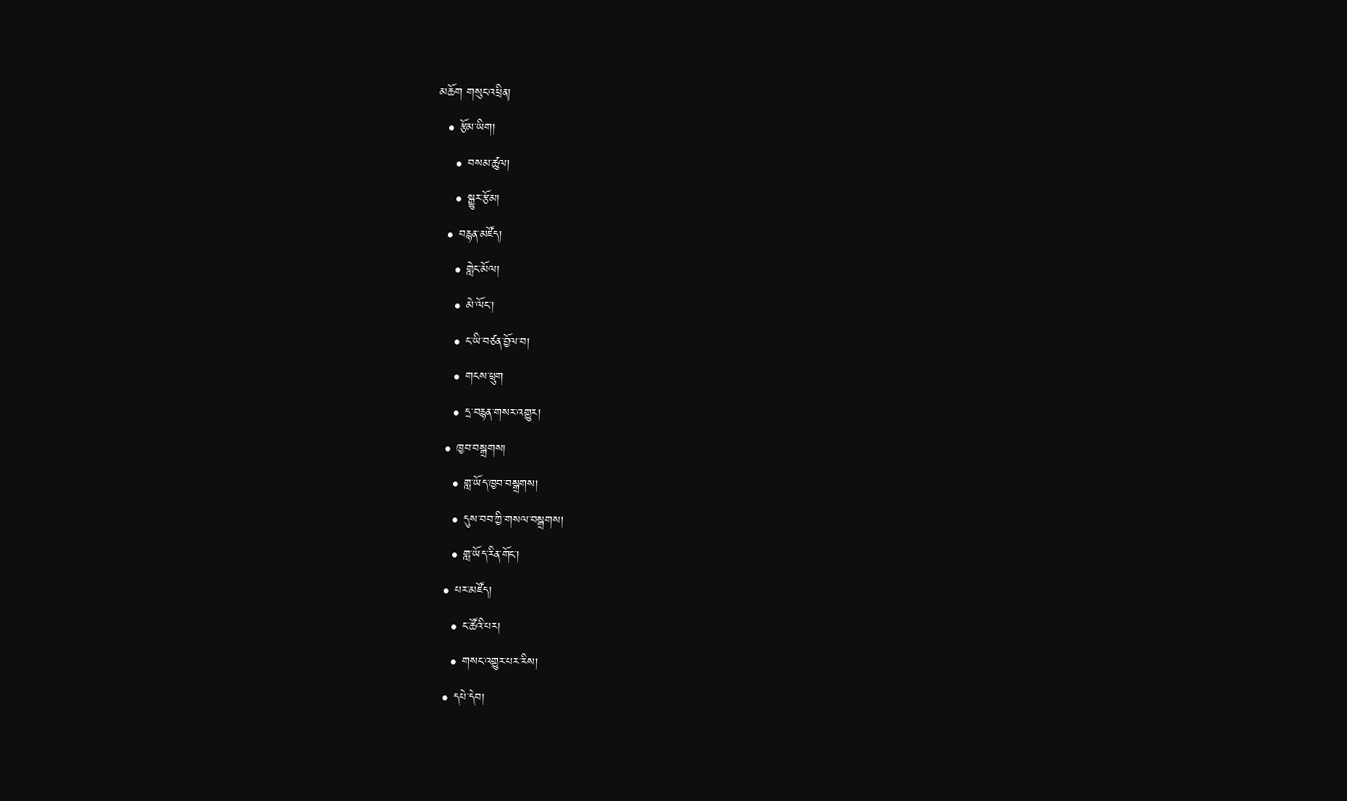མཆོག གསུང་འཕྲིན།
  • རྩོམ་ཡིག།
    • བསམ་ཚུལ།
    • སྒྱུར་རྩོམ།
  • བརྙན་མཛོད།
    • གླེང་མོལ།
    • མེ་ལོང་།
    • ང་ཡི་བཙན་བྱོལ་བ།
    • གངས་ཕྲུག
    • དྲ་བརྙན་གསར་འགྱུར།
  • ཁྱབ་བསྒྲགས།
    • གླ་ཡོད་ཁྱབ་བསྒྲགས།
    • དུས་བབ་ཀྱི་གསལ་བསྒྲགས།
    • གླ་ཡོད་རིན་གོང་།
  • པར་མཛོད།
    • ང་ཚོའི་པར།
    • གསང་འགྱུར་པར་རིས།
  • དཔེ་དེབ།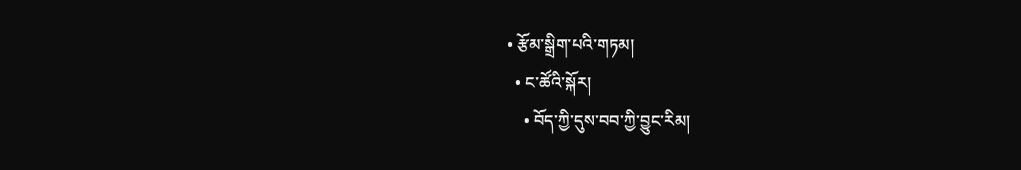• རྩོམ་སྒྲིག་པའི་གཏམ།
  • ང་ཚོའི་སྐོར།
    • བོད་ཀྱི་དུས་བབ་ཀྱི་བྱུང་རིམ།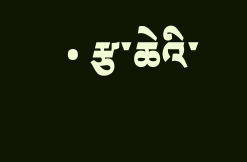• རྩ་ཆེའི་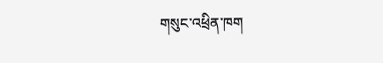གསུང་འཕྲིན་ཁག